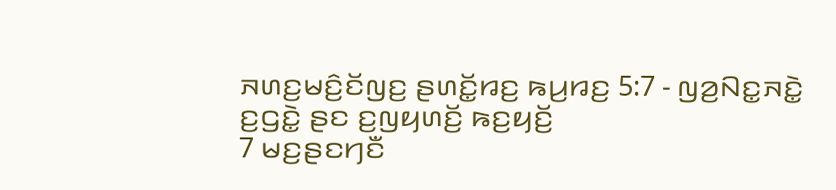ꤏꤛꤢ꤬ꤗꤢꤨ꤬ꤢꤩꤜꤢ꤬ ꤔꤛꤢꤩ꤭ꤙꤢ꤬ ꤒꤣ꤬ꤙꤢ꤬ 5:7 - ꤜꤤ꤬ꤡꤢ꤭ꤏꤢꤧ꤭ ꤢ꤬ꤞꤢꤧ꤭ ꤔꤢ ꤢ꤬ꤜꤟꤛꤢꤩ꤬ ꤒꤢ꤬ꤟꤢꤩ꤬
7 ꤗꤢ꤬ꤔꤢꤚꤢꤪ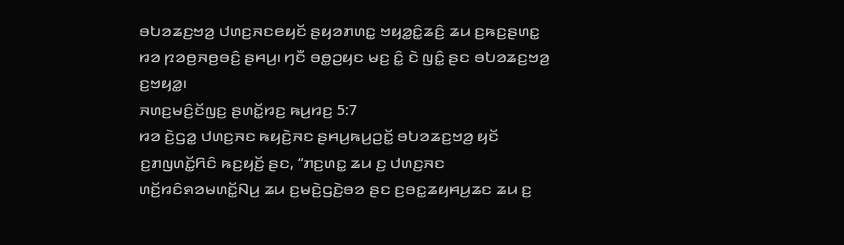ꤋꤝꤤꤘꤢ꤬ꤠꤤ꤬ ꤓꤛꤢ꤬ꤏꤢꤕꤟꤢꤩ ꤔꤟꤤꤊꤛꤢ꤭ ꤠꤟꤤ꤭ꤢꤨ꤭ꤘꤢꤨ꤬ ꤘꤣ ꤢ꤬ꤒꤢ꤬ꤔꤛꤢ꤭ ꤙꤤ ꤐꤤꤥ꤬ꤏꤥ꤬ꤋꤢꤨ꤬ ꤔꤌꤣ꤬꤯ ꤚꤢꤪ ꤋꤥ꤭ꤑꤟꤢ ꤗꤢ꤬ ꤢꤨ꤭ ꤢꤧ ꤜꤢꤨ꤭ ꤔꤢ ꤋꤝꤤꤘꤢ꤬ꤠꤤ꤬ ꤢ꤬ꤠꤟꤤ꤭꤯
ꤏꤛꤢ꤬ꤗꤢꤨ꤬ꤢꤩꤜꤢ꤬ ꤔꤛꤢꤩ꤭ꤙꤢ꤬ ꤒꤣ꤬ꤙꤢ꤬ 5:7
ꤙꤤ ꤢꤧ꤬ꤞꤤ꤭ ꤓꤛꤢ꤬ꤏꤢ ꤒꤟꤢꤧ꤬ꤏꤢ ꤔꤌꤣ꤬ꤒꤣ꤬ꤑꤢꤩ꤭ ꤋꤝꤤꤘꤢ꤬ꤠꤤ꤬ ꤟꤢꤩ ꤢ꤬ꤊꤜꤛꤢꤩ꤭ꤖꤢꤨ ꤒꤢ꤬ꤟꤢꤩ꤬ ꤔꤢ, “ꤊꤢ꤬ꤛꤢ꤭ ꤘꤣ ꤢ꤬ ꤓꤛꤢ꤬ꤏꤢ ꤛꤢꤩ꤬ꤙꤢꤨꤎꤤꤗꤛꤢꤩ꤭ꤡꤣ꤬ ꤘꤣ ꤢ꤬ꤗꤢꤧ꤬ꤞꤢꤧ꤬ꤋꤤ ꤔꤢ ꤢ꤬ꤋꤢ꤭ꤘꤟꤌꤣ꤬ꤘꤢ ꤘꤣ ꤢ꤬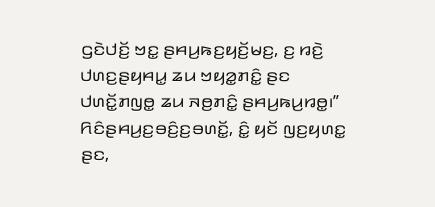ꤞꤢꤧꤓꤢꤩ꤬ ꤠꤢ꤭ ꤔꤌꤣ꤬ꤒꤢ꤬ꤟꤢꤩ꤬ꤗꤢ꤬, ꤢ꤬ ꤙꤢꤧ꤬ ꤓꤛꤢ꤬ꤔꤟꤌꤣ꤭ ꤘꤣ ꤠꤟꤤ꤭ꤊꤢꤨ꤭ ꤔꤢ ꤓꤛꤢꤩ꤭ꤊꤜꤥ꤭ ꤘꤣ ꤏꤥ꤬ꤊꤢꤨ꤭ ꤔꤌꤣ꤬ꤒꤣ꤬ꤙꤥ꤭꤯” ꤖꤢꤨꤔꤌꤣ꤬ꤢ꤬ꤋꤢꤨ꤬ꤢ꤬ꤋꤛꤢꤩ꤭, ꤢꤨ꤭ ꤟꤢꤩ ꤜꤢ꤬ꤟꤛꤢ꤭ ꤔꤢ,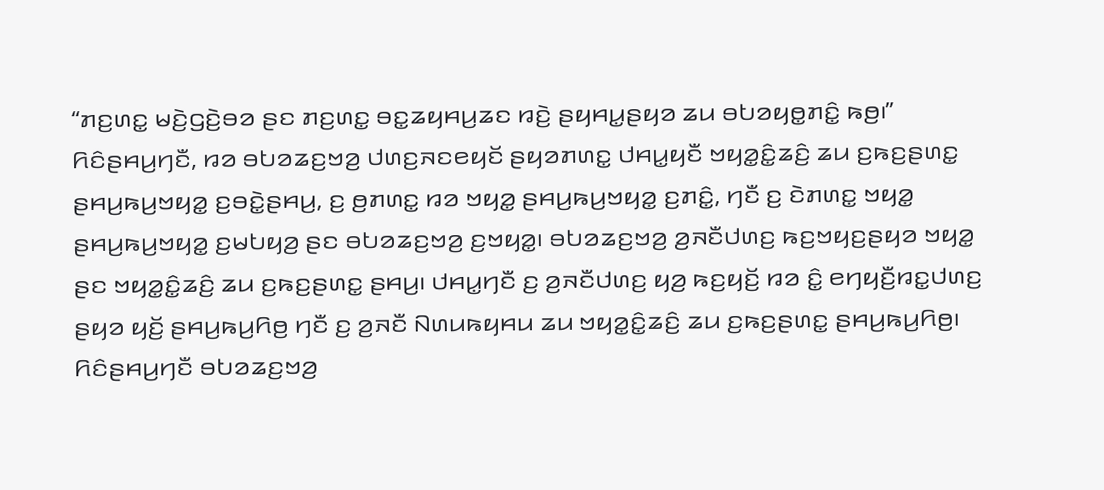“ꤊꤢ꤬ꤛꤢ꤭ ꤗꤢꤧ꤬ꤞꤢꤧ꤬ꤋꤤ ꤔꤢ ꤊꤢ꤬ꤛꤢ꤭ ꤋꤢ꤭ꤘꤟꤌꤣ꤬ꤘꤢ ꤙꤢꤧ꤬ ꤔꤟꤌꤣ꤭ꤔꤟꤤ ꤘꤣ ꤋꤝꤤꤟꤥ꤭ꤊꤢꤨ꤭ ꤒꤥ꤬꤯”
ꤖꤢꤨꤔꤌꤣ꤬ꤚꤢꤪ, ꤙꤤ ꤋꤝꤤꤘꤢ꤬ꤠꤤ꤬ ꤓꤛꤢ꤬ꤏꤢꤕꤟꤢꤩ ꤔꤟꤤꤊꤛꤢ꤭ ꤓꤌꤣ꤭ꤟꤢꤪ ꤠꤟꤤ꤭ꤢꤨ꤭ꤘꤢꤨ꤬ ꤘꤣ ꤢ꤬ꤒꤢ꤬ꤔꤛꤢ꤭ ꤔꤌꤣ꤬ꤒꤣ꤬ꤠꤟꤤ꤭ ꤢ꤬ꤋꤢꤧ꤭ꤔꤌꤣ꤬, ꤢ꤬ ꤥ꤬ꤊꤛꤢ꤭ ꤙꤤ ꤠꤟꤤ꤭ ꤔꤌꤣ꤬ꤒꤣ꤬ꤠꤟꤤ꤭ ꤢ꤬ꤊꤢꤨ꤭, ꤚꤢꤪ ꤢ꤬ ꤢꤧꤊꤛꤢ꤭ ꤠꤟꤤ꤭ ꤔꤌꤣ꤬ꤒꤣ꤬ꤠꤟꤤ꤭ ꤢ꤬ꤗꤝꤟꤤ꤬ ꤔꤢ ꤋꤝꤤꤘꤢ꤬ꤠꤤ꤬ ꤢ꤬ꤠꤟꤤ꤭꤯ ꤋꤝꤤꤘꤢ꤬ꤠꤤ꤬ ꤤ꤬ꤏꤢꤪꤓꤛꤢ꤬ ꤒꤢ꤬ꤠꤟꤢ꤬ꤔꤟꤤ ꤠꤟꤤ꤭ ꤔꤢ ꤠꤟꤤ꤭ꤢꤨ꤭ꤘꤢꤨ꤬ ꤘꤣ ꤢ꤬ꤒꤢ꤬ꤔꤛꤢ꤭ ꤔꤌꤣ꤬꤯ ꤓꤌꤣ꤭ꤚꤢꤪ ꤢ꤬ ꤤ꤬ꤏꤢꤪꤓꤛꤢ꤬ ꤟꤤ꤬ ꤒꤢ꤬ꤟꤢꤩ꤬ ꤙꤤ ꤢꤨ꤭ ꤕꤚꤟꤢꤪ꤬ꤙꤢ꤭ꤓꤛꤢ꤬ ꤔꤟꤤ ꤟꤢꤩ꤬ ꤔꤌꤣ꤬ꤒꤣ꤬ꤖꤥ꤬ ꤚꤢꤪ ꤢ꤬ ꤤ꤬ꤏꤢꤪ ꤡꤛꤣꤒꤟꤌꤣ ꤘꤣ ꤠꤟꤤ꤭ꤢꤨ꤭ꤘꤢꤨ꤬ ꤘꤣ ꤢ꤬ꤒꤢ꤬ꤔꤛꤢ꤭ ꤔꤌꤣ꤬ꤒꤣ꤬ꤖꤥ꤬꤯
ꤖꤢꤨꤔꤌꤣ꤬ꤚꤢꤪ ꤋꤝꤤꤘꤢ꤬ꤠꤤ꤬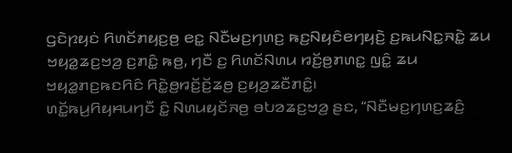ꤞꤢꤧꤐꤟꤢꤦ ꤖꤛꤢꤩꤊꤟꤢ꤬ꤥ꤬ ꤕꤢ꤭ ꤡꤢꤪꤗꤢ꤬ꤚꤛꤢ꤬ ꤒꤢ꤬ꤡꤟꤢꤨꤕꤚꤟꤢꤧ꤬ ꤢ꤬ꤒꤣꤡꤢ꤭ꤏꤢꤧ꤭ ꤘꤣ ꤠꤟꤤ꤭ꤘꤢ꤬ꤠꤤ꤬ ꤢ꤬ꤊꤢꤨ꤭ ꤒꤥ꤬, ꤚꤢꤪ ꤢ꤬ ꤖꤛꤢꤩꤡꤛꤣ ꤙꤢꤩ꤬ꤥ꤬ꤊꤛꤢ꤭ ꤜꤢꤨ꤭ ꤘꤣ ꤠꤟꤤ꤭ꤊꤢ꤬ꤒꤢꤖꤢꤨ ꤖꤢꤧ꤭ꤥ꤬ꤙꤢꤩ꤬ꤢꤩ꤬ꤘꤥ꤬ ꤢ꤬ꤟꤤ꤬ꤘꤢꤪꤊꤢꤨ꤭꤯
ꤛꤢꤩ꤭ꤒꤣ꤬ꤖꤟꤌꤣꤚꤢꤪ ꤢꤨ꤭ ꤡꤛꤣꤟꤢꤩꤏꤥ꤬ ꤋꤝꤤꤘꤢ꤬ꤠꤤ꤬ ꤔꤢ, “ꤡꤢꤪꤗꤢ꤬ꤚꤛꤢ꤬ꤘꤢꤨ꤬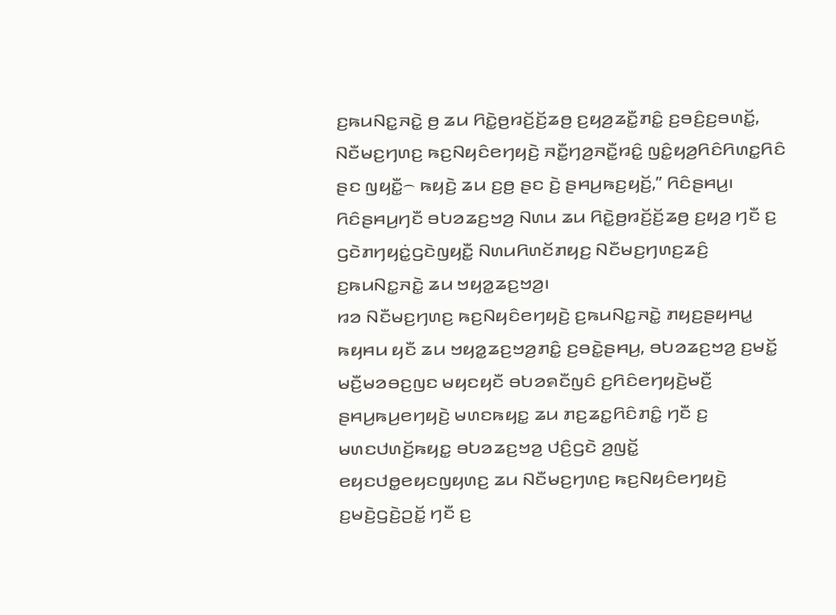ꤢ꤬ꤒꤣꤡꤢ꤭ꤏꤢꤧ꤭ ꤥ꤬ ꤘꤣ ꤖꤢꤧ꤭ꤥ꤬ꤙꤢꤩ꤬ꤢꤩ꤬ꤘꤥ꤬ ꤢ꤬ꤟꤤ꤬ꤘꤢꤪ꤭ꤊꤢꤨ꤭ ꤢ꤬ꤋꤢꤨ꤬ꤢ꤬ꤋꤛꤢꤩ꤭, ꤡꤢꤪꤗꤢ꤬ꤚꤛꤢ꤬ ꤒꤢ꤬ꤡꤟꤢꤨꤕꤚꤟꤢꤧ꤬ ꤏꤢꤪ꤭ꤚꤤ꤬ꤏꤢꤪ꤭ꤙꤢꤨ꤭ ꤜꤢꤨ꤭ꤟꤤ꤬ꤖꤢꤨꤖꤛꤢ꤭ꤖꤢꤨ ꤔꤢ ꤜꤟꤢꤪ꤭꤮ ꤒꤟꤢꤧ꤬ ꤘꤣ ꤢ꤬ꤥ꤬ ꤔꤢ ꤢꤧ꤬ ꤔꤌꤣ꤬ꤒꤢ꤬ꤟꤢꤩ꤬,” ꤖꤢꤨꤔꤌꤣ꤬꤯ ꤖꤢꤨꤔꤌꤣ꤬ꤚꤢꤪ ꤋꤝꤤꤘꤢ꤬ꤠꤤ꤬ ꤡꤛꤣ ꤘꤣ ꤖꤢꤧ꤭ꤥ꤬ꤙꤢꤩ꤬ꤢꤩ꤬ꤘꤥ꤬ ꤢ꤬ꤟꤤ꤬ ꤚꤢꤪ ꤢ꤬ ꤞꤢꤧꤊꤚꤟꤢꤦ꤭ꤞꤢꤧꤜꤟꤢꤪ꤭ ꤡꤛꤣꤖꤛꤢꤩꤊꤟꤢ꤬ ꤡꤢꤪꤗꤢ꤬ꤚꤛꤢ꤬ꤘꤢꤨ꤬ ꤢ꤬ꤒꤣꤡꤢ꤭ꤏꤢꤧ꤭ ꤘꤣ ꤠꤟꤤ꤭ꤘꤢ꤬ꤠꤤ꤬꤯
ꤙꤤ ꤡꤢꤪꤗꤢ꤬ꤚꤛꤢ꤬ ꤒꤢ꤬ꤡꤟꤢꤨꤕꤚꤟꤢꤧ꤬ ꤢ꤬ꤒꤣꤡꤢ꤭ꤏꤢꤧ꤭ ꤊꤟꤢ꤬ꤔꤟꤌꤣ꤭ ꤒꤟꤌꤣ ꤟꤢꤪ ꤘꤣ ꤠꤟꤤ꤭ꤘꤢ꤬ꤠꤤ꤬ꤊꤢꤨ꤭ ꤢ꤬ꤋꤢꤧ꤭ꤔꤌꤣ꤬, ꤋꤝꤤꤘꤢ꤬ꤠꤤ꤬ ꤢ꤬ꤗꤢꤩ꤭ ꤗꤢꤪ꤬ꤗꤤꤋꤢ꤬ꤜꤢ ꤗꤟꤢꤟꤢꤪ ꤋꤝꤤꤎꤢꤪꤜꤢꤨ ꤢ꤬ꤖꤢꤨꤕꤚꤟꤢꤧ꤬ꤗꤢꤪ꤬ ꤔꤌꤣ꤬ꤒꤣ꤬ꤕꤚꤟꤢꤧ꤬ ꤗꤛꤢꤒꤟꤢ꤭ ꤘꤣ ꤊꤢ꤬ꤘꤢ꤭ꤖꤢꤨꤊꤢꤨ꤭ ꤚꤢꤪ ꤢ꤬ ꤗꤛꤢꤓꤛꤢꤩ꤬ꤒꤟꤢ꤭ ꤋꤝꤤꤘꤢ꤬ꤠꤤ꤬ ꤓꤢꤨ꤬ꤞꤢꤧ ꤤ꤬ꤜꤢꤩ꤭ ꤕꤟꤢꤓꤥ꤭ꤕꤟꤢꤜꤟꤛꤢ꤬ ꤘꤣ ꤡꤢꤪꤗꤢ꤬ꤚꤛꤢ꤬ ꤒꤢ꤬ꤡꤟꤢꤨꤕꤚꤟꤢꤧ꤬ ꤢ꤬ꤗꤢꤧ꤬ꤞꤢꤧ꤬ꤑꤢꤩ꤭ ꤚꤢꤪ ꤢ꤬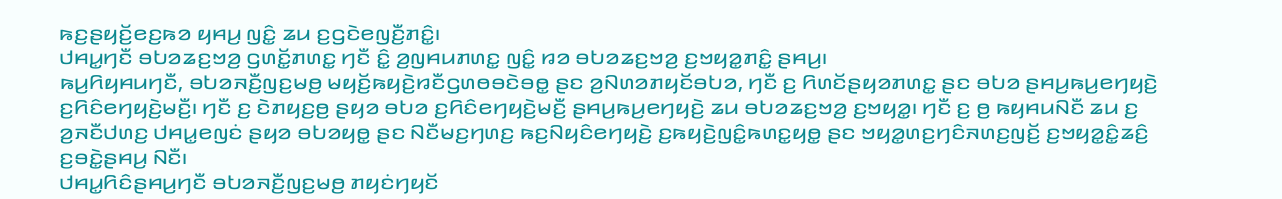ꤒꤢ꤬ꤔꤟꤢꤩ꤬ꤕꤢ꤬ꤒꤤ ꤟꤌꤣ꤬ ꤜꤢꤨ꤭ ꤘꤣ ꤢ꤬ꤞꤢꤧꤕꤜꤢꤪ꤬ꤊꤢꤨ꤭꤯
ꤓꤌꤣ꤭ꤚꤢꤪ ꤋꤝꤤꤘꤢ꤬ꤠꤤ꤬ ꤞꤛꤢꤩ꤭ꤊꤛꤢ꤭ ꤚꤢꤪ ꤢꤨ꤭ ꤤ꤬ꤜꤌꤣꤊꤛꤢ꤭ ꤜꤢꤨ꤭ ꤙꤤ ꤋꤝꤤꤘꤢ꤬ꤠꤤ꤬ ꤢ꤬ꤠꤟꤤ꤭ꤊꤢꤨ꤭ ꤔꤌꤣ꤬꤯
ꤒꤣ꤬ꤖꤟꤌꤣꤚꤢꤪ, ꤋꤝꤤꤏꤢꤪ꤬ꤜꤢ꤬ꤗꤥ꤬ ꤗꤟꤢꤩ꤬ꤒꤟꤢꤧ꤬ꤙꤢꤪꤞꤛꤥꤋꤢꤧꤋꤥ꤭ ꤔꤢ ꤤ꤬ꤡꤛꤤꤊꤟꤢꤩꤋꤝꤤ, ꤚꤢꤪ ꤢ꤬ ꤖꤛꤢꤩꤔꤟꤤꤊꤛꤢ꤭ ꤔꤢ ꤋꤝꤤ ꤔꤌꤣ꤬ꤒꤣ꤬ꤕꤚꤟꤢꤧ꤬ ꤢ꤬ꤖꤢꤨꤕꤚꤟꤢꤧ꤬ꤗꤢꤪ꤬꤯ ꤚꤢꤪ ꤢ꤬ ꤢꤧꤊꤟꤢ꤬ꤥ꤬ ꤔꤟꤤ ꤋꤝꤤ ꤢ꤬ꤖꤢꤨꤕꤚꤟꤢꤧ꤬ꤗꤢꤪ꤬ ꤔꤌꤣ꤬ꤒꤣ꤬ꤕꤚꤟꤢꤧ꤬ ꤘꤣ ꤋꤝꤤꤘꤢ꤬ꤠꤤ꤬ ꤢ꤬ꤠꤟꤤ꤭꤯ ꤚꤢꤪ ꤢ꤬ ꤥ꤬ ꤒꤟꤌꤣꤡꤢꤪ ꤘꤣ ꤢ꤬ ꤤ꤬ꤏꤢꤪꤓꤛꤢ꤬ ꤓꤌꤣ꤭ꤕꤜꤢꤦ ꤔꤟꤤ ꤋꤝꤤꤟꤥ꤭ ꤔꤢ ꤡꤢꤪꤗꤢ꤬ꤚꤛꤢ꤬ ꤒꤢ꤬ꤡꤟꤢꤨꤕꤚꤟꤢꤧ꤬ ꤢ꤬ꤒꤟꤢꤧ꤬ꤜꤢꤨ꤭ꤒꤛꤢ꤭ꤟꤥ꤭ ꤔꤢ ꤠꤟꤤ꤭ꤛꤢ꤬ꤚꤢꤨꤏꤛꤢ꤬ꤜꤢꤩ꤬ ꤢ꤬ꤠꤟꤤ꤭ꤢꤨ꤭ꤘꤢꤨ꤬ ꤢ꤬ꤋꤢꤧ꤭ꤔꤌꤣ꤬ ꤡꤢꤪ꤯
ꤓꤌꤣ꤭ꤖꤢꤨꤔꤌꤣ꤬ꤚꤢꤪ ꤋꤝꤤꤏꤢꤪ꤬ꤜꤢ꤬ꤗꤥ꤬ ꤊꤟꤢꤦꤚꤟꤢꤩ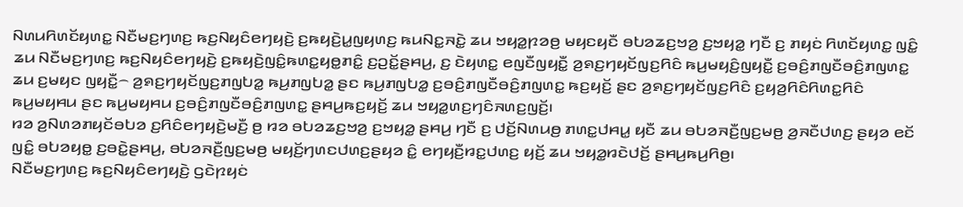ꤡꤛꤣꤖꤛꤢꤩꤟꤛꤢ꤭ ꤡꤢꤪꤗꤢ꤬ꤚꤛꤢ꤬ ꤒꤢ꤬ꤡꤟꤢꤨꤕꤚꤟꤢꤧ꤬ ꤢ꤬ꤒꤟꤢꤧ꤬ꤣ꤭ꤜꤟꤛꤢ꤬ ꤒꤣꤡꤢ꤭ꤏꤢꤧ꤭ ꤘꤣ ꤠꤟꤤ꤭ꤐꤤꤥ꤬ ꤗꤟꤢꤟꤢꤪ ꤋꤝꤤꤘꤢ꤬ꤠꤤ꤬ ꤢ꤬ꤠꤟꤤ꤭ ꤚꤢꤪ ꤢ꤬ ꤊꤟꤢꤦ ꤖꤛꤢꤩꤟꤛꤢ꤭ ꤜꤢꤨ꤭ ꤘꤣ ꤡꤢꤪꤗꤢ꤬ꤚꤛꤢ꤬ ꤒꤢ꤬ꤡꤟꤢꤨꤕꤚꤟꤢꤧ꤬ ꤢ꤬ꤒꤟꤢꤧ꤬ꤜꤢꤨ꤭ꤒꤛꤢ꤭ꤟꤥ꤭ꤊꤢꤨ꤭ ꤢ꤬ꤑꤢꤩ꤭ꤔꤌꤣ꤬, ꤢ꤬ ꤢꤧꤟꤛꤢ꤭ ꤕꤜꤢꤪꤜꤟꤢꤪ꤭ ꤤ꤬ꤎꤢ꤬ꤚꤟꤢꤩꤜꤢ꤬ꤖꤢꤨ ꤒꤣ꤬ꤗꤟꤢꤨ꤬ꤜꤟꤢꤪ꤭ ꤢ꤬ꤋꤢꤨ꤬ꤊꤜꤢꤪꤋꤢꤨ꤬ꤊꤜꤛꤢ꤭ ꤘꤣ ꤢ꤬ꤗꤟꤢ ꤜꤟꤢꤪ꤭꤮ ꤤ꤬ꤎꤢ꤬ꤚꤟꤢꤩꤜꤢ꤬ꤊꤜꤝꤤ꤭ ꤒꤣ꤬ꤊꤜꤝꤤ꤭ ꤔꤢ ꤒꤣ꤬ꤊꤜꤝꤤ꤭ ꤢ꤬ꤋꤢꤨ꤬ꤊꤜꤢꤪꤋꤢꤨ꤬ꤊꤜꤛꤢ꤭ ꤒꤢ꤬ꤟꤢꤩ꤬ ꤔꤢ ꤤ꤬ꤎꤢ꤬ꤚꤟꤢꤩꤜꤢ꤬ꤖꤢꤨ ꤢ꤬ꤟꤤ꤬ꤖꤢꤨꤖꤛꤢ꤭ꤖꤢꤨ ꤒꤣ꤬ꤗꤟꤌꤣ ꤔꤢ ꤒꤣ꤬ꤗꤟꤌꤣ ꤢ꤬ꤋꤢꤨ꤬ꤊꤜꤢꤪꤋꤢꤨ꤬ꤊꤜꤛꤢ꤭ ꤔꤌꤣ꤬ꤒꤢ꤬ꤟꤢꤩ꤬ ꤘꤣ ꤠꤟꤤ꤭ꤛꤢ꤬ꤚꤢꤨꤏꤛꤢ꤬ꤜꤢꤩ꤬꤯
ꤙꤤ ꤤ꤬ꤡꤛꤤꤊꤟꤢꤩꤋꤝꤤ ꤢ꤬ꤖꤢꤨꤕꤚꤟꤢꤧ꤬ꤗꤢꤪ꤬ ꤥ꤬ ꤙꤤ ꤋꤝꤤꤘꤢ꤬ꤠꤤ꤬ ꤢ꤬ꤠꤟꤤ꤭ ꤔꤌꤣ꤬ ꤚꤢꤪ ꤢ꤬ ꤓꤢꤩ꤬ꤡꤛꤣꤥ꤬ ꤊꤛꤢ꤭ꤓꤌꤣ꤭ ꤟꤢꤪ ꤘꤣ ꤋꤝꤤꤏꤢꤪ꤬ꤜꤢ꤬ꤗꤥ꤬ ꤤ꤬ꤏꤢꤪꤓꤛꤢ꤬ ꤔꤟꤤ ꤕꤢꤩ ꤜꤢꤨ꤭ ꤋꤝꤤꤟꤥ꤭ ꤢ꤬ꤋꤢꤧ꤭ꤔꤌꤣ꤬, ꤋꤝꤤꤏꤢꤪ꤬ꤜꤢ꤬ꤗꤥ꤬ ꤗꤟꤢꤩ꤬ꤚꤛꤢꤓꤛꤢ꤬ꤔꤟꤤ ꤢꤨ꤭ ꤕꤚꤟꤢꤪ꤬ꤙꤢ꤭ꤓꤛꤢ꤬ ꤟꤢꤩ꤬ ꤘꤣ ꤠꤟꤤ꤭ꤙꤢꤧꤓꤢꤩ꤬ ꤔꤌꤣ꤬ꤒꤣ꤬ꤖꤥ꤬꤯
ꤡꤢꤪꤗꤢ꤬ꤚꤛꤢ꤬ ꤒꤢ꤬ꤡꤟꤢꤨꤕꤚꤟꤢꤧ꤬ ꤞꤢꤧꤐꤟꤢꤦ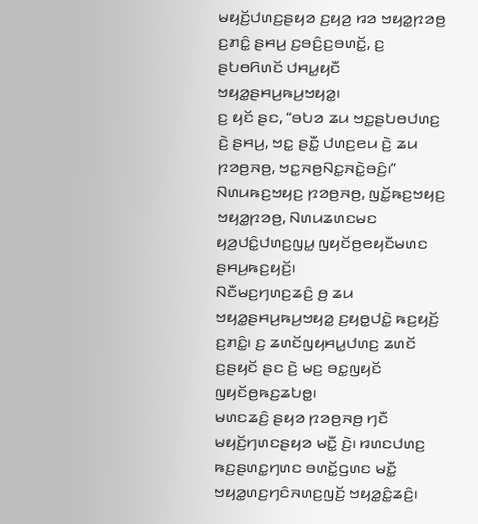ꤗꤟꤢꤩ꤬ꤓꤛꤢ꤬ꤔꤟꤤ ꤢ꤬ꤟꤤ꤬ ꤙꤤ ꤠꤟꤤ꤭ꤐꤤꤥ꤬ ꤢ꤬ꤊꤢꤨ꤭ ꤔꤌꤣ꤬ ꤢ꤬ꤋꤢꤨ꤬ꤢ꤬ꤋꤛꤢꤩ꤭, ꤢ꤬ ꤔꤝꤥꤖꤛꤢꤩ ꤓꤌꤣ꤭ꤟꤢꤪ ꤠꤟꤤ꤭ꤔꤌꤣ꤬ꤒꤣ꤬ꤠꤟꤤ꤭꤯
ꤢ꤬ ꤟꤢꤩ ꤔꤢ, “ꤋꤝꤤ ꤘꤣ ꤠꤢ꤭ꤔꤝꤥꤓꤛꤢ꤬ ꤢꤧ꤬ ꤔꤌꤣ꤬, ꤠꤢ꤭ ꤔꤢꤪ꤭ ꤓꤛꤢ꤬ꤕꤣ ꤢꤧ꤬ ꤘꤣ ꤐꤤꤥ꤬ꤏꤥ꤬, ꤠꤢ꤭ꤏꤥ꤬ꤡꤢ꤭ꤏꤢꤧ꤭ꤋꤢꤨ꤬꤯”
ꤡꤛꤣꤒꤢ꤬ꤠꤟꤢ꤬ ꤐꤤꤥ꤬ꤏꤥ꤬, ꤜꤢꤩ꤭ꤒꤢ꤬ꤠꤟꤢ꤬ ꤠꤟꤤ꤭ꤐꤤꤥ꤬, ꤡꤛꤣꤘꤛꤢꤗꤢ ꤟꤤ꤬ꤓꤢꤨ꤭ꤓꤛꤢ꤬ꤜꤣ꤭ ꤜꤟꤢꤩꤥ꤬ꤕꤟꤢꤪꤗꤛꤢ ꤔꤌꤣ꤬ꤒꤢ꤬ꤟꤢꤩ꤬꤯
ꤡꤢꤪꤗꤢ꤬ꤚꤛꤢ꤬ꤘꤢꤨ꤬ ꤥ꤬ ꤘꤣ ꤠꤟꤤ꤭ꤔꤌꤣ꤬ꤒꤣ꤬ꤠꤟꤤ꤭ ꤢ꤬ꤟꤥ꤭ꤓꤢꤧ꤭ ꤒꤢ꤬ꤟꤢꤩ꤬ ꤢ꤬ꤊꤢꤨ꤭꤯ ꤢ꤬ ꤘꤛꤢꤩꤜꤟꤌꤣ꤭ꤓꤛꤢ꤬ ꤘꤛꤢꤩ ꤢ꤬ꤔꤟꤢꤩ ꤔꤢ ꤢꤧ꤬ ꤗꤢ꤬ ꤋꤢ꤭ꤜꤟꤢꤩ ꤜꤟꤢꤩꤥ꤬ꤒꤢ꤬ꤘꤝꤥ꤭꤯
ꤗꤛꤢꤘꤢꤨ꤬ ꤔꤟꤤ ꤐꤤꤥ꤬ꤏꤥ꤬ ꤚꤢꤪ ꤗꤟꤢꤩ꤬ꤚꤛꤢꤔꤟꤤ ꤗꤢꤪ꤭ ꤢꤧ꤬꤯ ꤙꤛꤢꤓꤛꤢ꤬ ꤒꤢ꤬ꤔꤛꤢ꤭ꤚꤛꤢ ꤋꤛꤢꤩ꤭ꤞꤛꤢ ꤗꤢꤪ꤭ ꤠꤟꤤ꤭ꤛꤢ꤬ꤚꤢꤨꤏꤛꤢ꤬ꤜꤢꤩ꤬ ꤠꤟꤤ꤭ꤢꤨ꤭ꤘꤢꤨ꤬꤯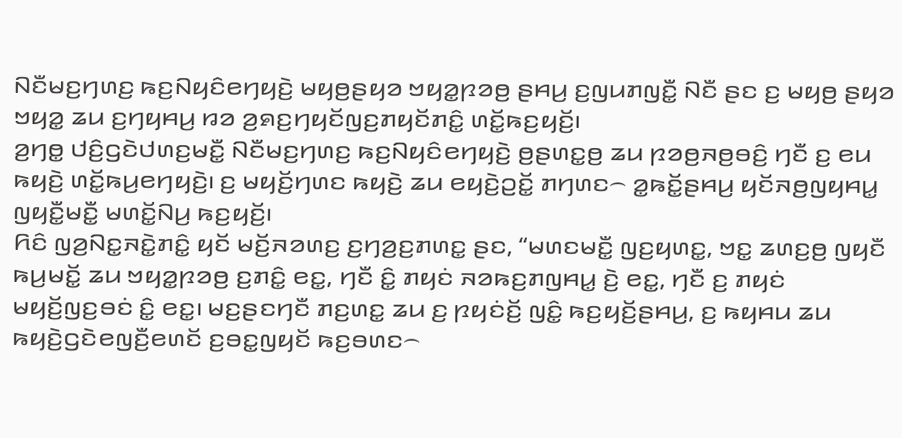ꤡꤢꤪꤗꤢ꤬ꤚꤛꤢ꤬ ꤒꤢ꤬ꤡꤟꤢꤨꤕꤚꤟꤢꤧ꤬ ꤗꤟꤥ꤬ꤔꤟꤤ ꤠꤟꤤ꤭ꤐꤤꤥ꤬ ꤔꤌꤣ꤬ ꤢ꤬ꤜꤣꤊꤜꤢꤪ꤭ ꤡꤢꤪ ꤔꤢ ꤢ꤬ ꤗꤟꤥ꤬ ꤔꤟꤤ ꤠꤟꤤ꤭ ꤘꤣ ꤢ꤬ꤚꤟꤌꤣ꤬ ꤙꤤ ꤤ꤬ꤎꤢ꤬ꤚꤟꤢꤩꤜꤢ꤬ꤊꤟꤢꤩꤊꤢꤨ꤭ ꤛꤢꤩ꤭ꤒꤢ꤬ꤟꤢꤩ꤬꤯
ꤤ꤬ꤚꤥ꤭ ꤓꤢꤨ꤬ꤞꤢꤧꤓꤛꤢ꤬ꤗꤢꤪ꤭ ꤡꤢꤪꤗꤢ꤬ꤚꤛꤢ꤬ ꤒꤢ꤬ꤡꤟꤢꤨꤕꤚꤟꤢꤧ꤬ ꤥ꤬ꤔꤛꤢ꤭ꤥ꤬ ꤘꤣ ꤐꤤꤥ꤬ꤏꤥ꤬ꤋꤢꤨ꤬ ꤚꤢꤪ ꤢ꤬ ꤕꤣ ꤒꤟꤢꤧ꤬ ꤛꤢꤩ꤭ꤒꤣ꤬ꤕꤚꤟꤢꤧ꤬꤯ ꤢ꤬ ꤗꤟꤢꤩ꤬ꤚꤛꤢ ꤒꤟꤢꤧ꤬ ꤘꤣ ꤕꤟꤢꤧ꤬ꤑꤢꤩ꤭ ꤊꤚꤛꤢ꤮ ꤤ꤭ꤒꤢꤩ꤭ꤔꤌꤣ꤬ ꤟꤢꤩꤏꤥ꤬ꤜꤟꤌꤣ꤭ ꤜꤟꤢꤪ꤭ꤗꤢꤪ꤭ ꤗꤛꤢꤩ꤭ꤡꤣ꤬ ꤒꤢ꤬ꤟꤢꤩ꤬꤯
ꤖꤢꤨ ꤜꤤ꤬ꤡꤢ꤭ꤏꤢꤧ꤭ꤊꤢꤨ꤭ ꤟꤢꤩ ꤗꤢꤩ꤬ꤏꤤꤛꤢ꤬ ꤢ꤬ꤚꤤ꤬ꤢ꤬ꤊꤛꤢ꤭ ꤔꤢ, “ꤗꤛꤢꤗꤢꤪ꤭ ꤜꤢ꤬ꤟꤛꤢ꤭, ꤠꤢ꤭ ꤘꤛꤢ꤬ꤥ꤬ ꤜꤟꤢꤪ ꤒꤣ꤬ꤗꤢꤩ꤭ ꤘꤣ ꤠꤟꤤ꤭ꤐꤤꤥ꤬ ꤢ꤬ꤊꤢꤨ꤭ ꤕꤢ꤭, ꤚꤢꤪ ꤢꤨ꤭ ꤊꤟꤢꤦ ꤏꤤꤒꤢ꤬ꤊꤜꤌꤣ꤭ ꤢꤧ꤬ ꤕꤢ꤭, ꤚꤢꤪ ꤢ꤬ ꤊꤟꤢꤦ ꤗꤟꤢꤩ꤬ꤜꤢ꤬ꤋꤢꤦ ꤢꤨ꤭ ꤕꤢ꤭꤯ ꤗꤢ꤬ꤔꤢꤚꤢꤪ ꤊꤢ꤬ꤛꤢ꤭ ꤘꤣ ꤢ꤬ ꤐꤟꤢꤦꤢꤩ꤬ ꤜꤢꤨ꤭ ꤒꤢ꤬ꤟꤢꤩ꤬ꤔꤌꤣ꤬, ꤢ꤬ ꤒꤟꤌꤣ ꤘꤣ ꤒꤟꤢꤧ꤬ꤞꤢꤧꤕꤜꤢꤪ꤬ꤕꤛꤢꤩ ꤢ꤬ꤋꤢ꤭ꤜꤟꤢꤩ ꤒꤢ꤬ꤋꤛꤢ꤮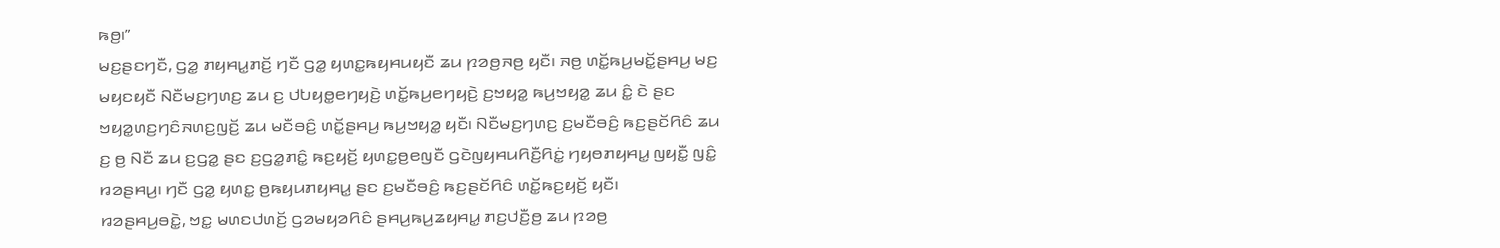ꤒꤥ꤬꤯”
ꤗꤢ꤬ꤔꤢꤚꤢꤪ, ꤞꤤ꤭ ꤊꤟꤌꤣ꤭ꤊꤢꤩ꤬ ꤚꤢꤪ ꤞꤤ꤭ ꤟꤛꤢ꤭ꤒꤟꤌꤣꤟꤢꤪ ꤘꤣ ꤐꤤꤥ꤬ꤏꤥ꤬ ꤟꤢꤪ꤯ ꤏꤥ꤬ ꤛꤢꤩ꤭ꤒꤣ꤬ꤗꤢꤩ꤭ꤔꤌꤣ꤬ ꤗꤢ꤬ ꤗꤟꤢꤟꤢꤪ ꤡꤢꤪꤗꤢ꤬ꤚꤛꤢ꤬ ꤘꤣ ꤢ꤬ ꤓꤝꤟꤥ꤭ꤕꤚꤟꤢꤧ꤬ ꤛꤢꤩ꤭ꤒꤣ꤬ꤕꤚꤟꤢꤧ꤬ ꤢ꤬ꤠꤟꤤ꤭ ꤒꤣ꤬ꤠꤟꤤ꤭ ꤘꤣ ꤢꤨ꤭ ꤢꤧ ꤔꤢ ꤠꤟꤤ꤭ꤛꤢ꤬ꤚꤢꤨꤏꤛꤢ꤬ꤜꤢꤩ꤬ ꤘꤣ ꤗꤢꤪꤋꤢꤨ꤬ ꤛꤢꤩ꤭ꤔꤌꤣ꤬ ꤒꤣ꤬ꤠꤟꤤ꤭ ꤟꤢꤪ꤯ ꤡꤢꤪꤗꤢ꤬ꤚꤛꤢ꤬ ꤢ꤬ꤗꤢꤪꤋꤢꤨ꤬ ꤒꤢ꤬ꤔꤢꤩꤖꤢꤨ ꤘꤣ ꤢ꤬ ꤥ꤬ ꤡꤢꤪ ꤘꤣ ꤢ꤬ꤞꤤ꤭ ꤔꤢ ꤢ꤬ꤞꤤ꤭ꤊꤢꤨ꤭ ꤒꤢ꤬ꤟꤢꤩ꤬ ꤟꤛꤢ꤭ꤥ꤬ꤕꤜꤢꤪ ꤞꤢꤧꤜꤟꤌꤣꤖꤢꤪ꤬ꤖꤢꤦ꤭ ꤚꤟꤥꤊꤟꤌꤣ꤭ ꤜꤟꤢꤪ꤭ ꤜꤢꤨ꤭ ꤙꤤꤔꤌꤣ꤬꤯ ꤚꤢꤪ ꤞꤤ꤭ ꤟꤛꤢ꤭ ꤥ꤬ꤒꤟꤣꤊꤟꤌꤣ꤭ ꤔꤢ ꤢ꤬ꤗꤢꤪꤋꤢꤨ꤬ ꤒꤢ꤬ꤔꤢꤩꤖꤢꤨ ꤛꤢꤩ꤭ꤒꤢ꤬ꤟꤢꤩ꤬ ꤟꤢꤪ꤯
ꤙꤤꤔꤌꤣ꤬ꤋꤢꤧ꤭, ꤠꤢ꤭ ꤗꤛꤢꤓꤛꤢꤩ꤬ ꤞꤤꤗꤟꤤꤖꤢꤨ ꤔꤌꤣ꤬ꤒꤣ꤬ꤘꤟꤌꤣ꤭ ꤊꤢ꤬ꤓꤢꤪ꤬ꤥ꤬ ꤘꤣ ꤐꤤꤥ꤬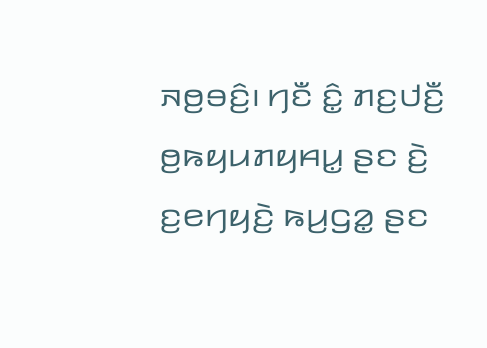ꤏꤥ꤬ꤋꤢꤨ꤬꤯ ꤚꤢꤪ ꤢꤨ꤭ ꤊꤢ꤬ꤓꤢꤪ꤬ ꤥ꤬ꤒꤟꤣꤊꤟꤌꤣ꤭ ꤔꤢ ꤢꤧ꤬ ꤢ꤬ꤕꤚꤟꤢꤧ꤬ ꤒꤣ꤬ꤞꤤ꤭ ꤔꤢ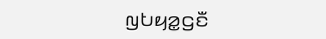ꤜꤝꤟꤤ꤭ꤞꤢꤪ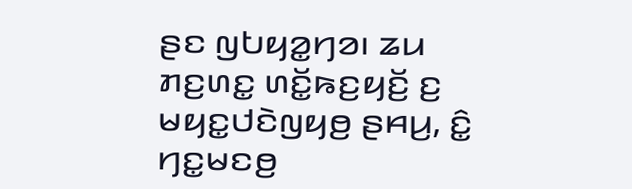ꤔꤢ ꤜꤝꤟꤤ꤭ꤚꤤ꤯ ꤘꤣ ꤊꤢ꤬ꤛꤢ꤭ ꤛꤢꤩ꤭ꤒꤢ꤬ꤟꤢꤩ꤬ ꤢ꤬ ꤗꤟꤢ꤭ꤓꤢꤧꤜꤟꤥ꤬ ꤔꤌꤣ꤬, ꤢꤨ꤭ ꤚꤢ꤭ꤗꤢꤥ꤬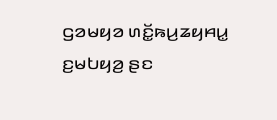ꤞꤤꤗꤟꤤ ꤛꤢꤩ꤭ꤒꤣ꤬ꤘꤟꤌꤣ꤭ ꤢ꤬ꤗꤝꤟꤤ꤬ ꤔꤢ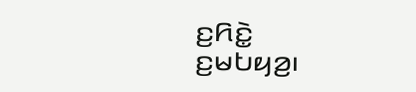ꤢ꤬ꤖꤢꤧ꤭ ꤢ꤬ꤗꤝꤟꤤ꤬꤯